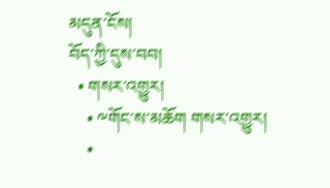མདུན་ངོས།
བོད་ཀྱི་དུས་བབ།
  • གསར་འགྱུར།
    • ༸གོང་ས་མཆོག གསར་འགྱུར།
    •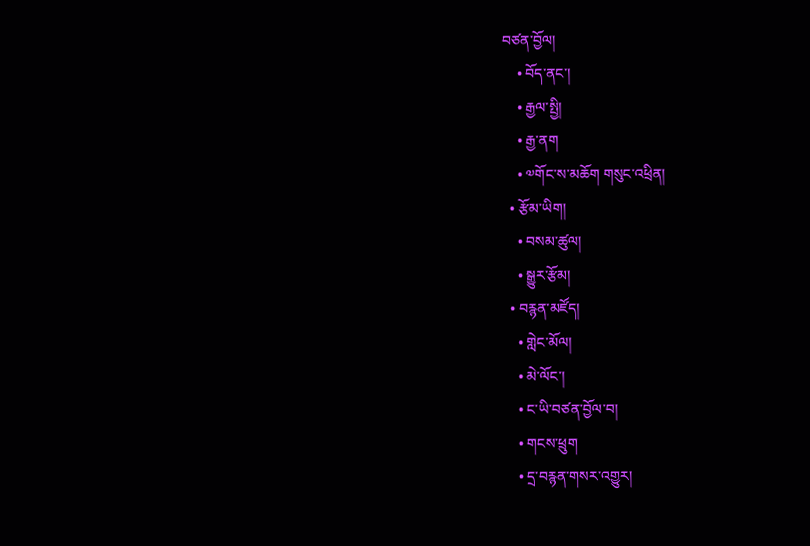བཙན་བྱོལ།
    • བོད་ནང་།
    • རྒྱལ་སྤྱི།
    • རྒྱ་ནག
    • ༧གོང་ས་མཆོག གསུང་འཕྲིན།
  • རྩོམ་ཡིག།
    • བསམ་ཚུལ།
    • སྒྱུར་རྩོམ།
  • བརྙན་མཛོད།
    • གླེང་མོལ།
    • མེ་ལོང་།
    • ང་ཡི་བཙན་བྱོལ་བ།
    • གངས་ཕྲུག
    • དྲ་བརྙན་གསར་འགྱུར།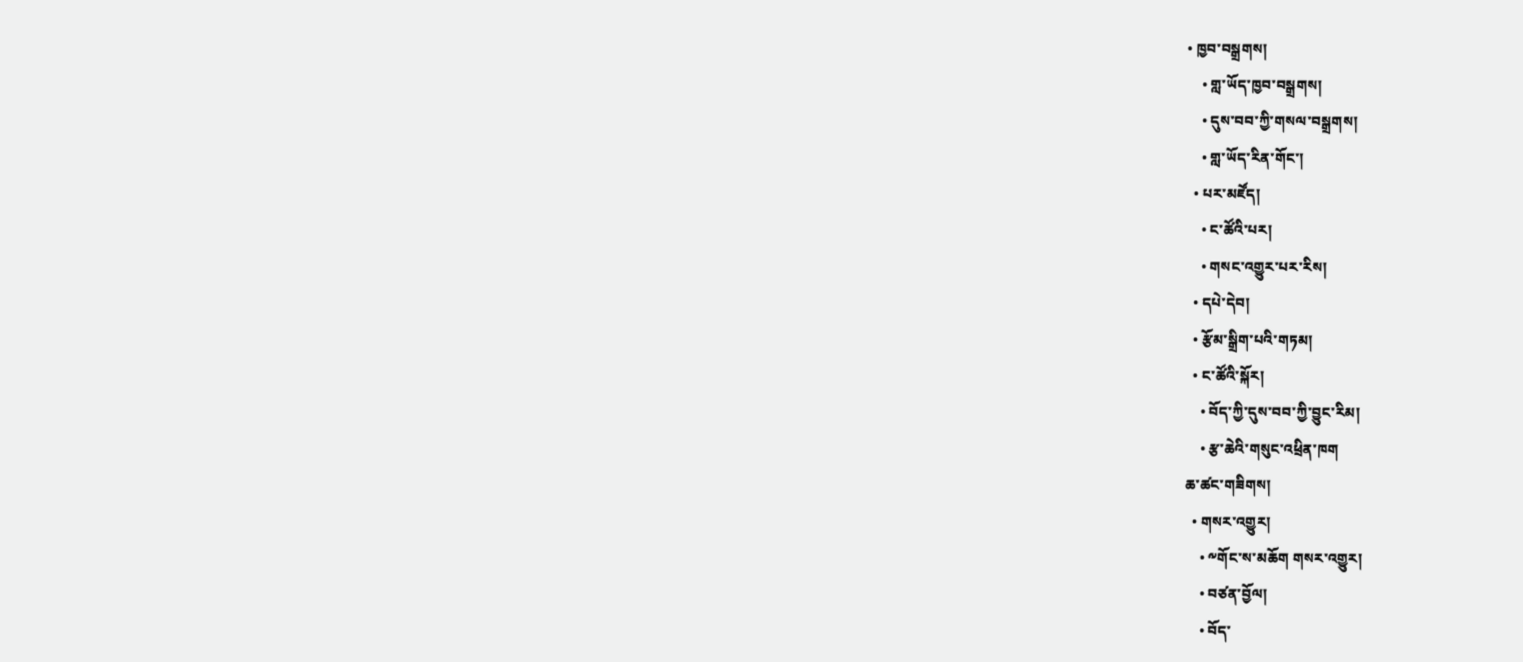• ཁྱབ་བསྒྲགས།
    • གླ་ཡོད་ཁྱབ་བསྒྲགས།
    • དུས་བབ་ཀྱི་གསལ་བསྒྲགས།
    • གླ་ཡོད་རིན་གོང་།
  • པར་མཛོད།
    • ང་ཚོའི་པར།
    • གསང་འགྱུར་པར་རིས།
  • དཔེ་དེབ།
  • རྩོམ་སྒྲིག་པའི་གཏམ།
  • ང་ཚོའི་སྐོར།
    • བོད་ཀྱི་དུས་བབ་ཀྱི་བྱུང་རིམ།
    • རྩ་ཆེའི་གསུང་འཕྲིན་ཁག
ཆ་ཚང་གཟིགས།
  • གསར་འགྱུར།
    • ༸གོང་ས་མཆོག གསར་འགྱུར།
    • བཙན་བྱོལ།
    • བོད་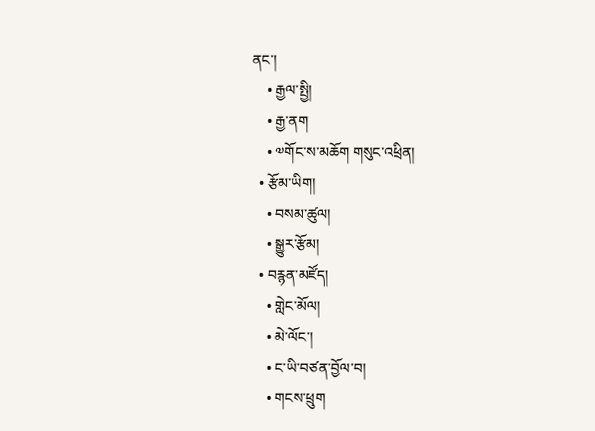ནང་།
    • རྒྱལ་སྤྱི།
    • རྒྱ་ནག
    • ༧གོང་ས་མཆོག གསུང་འཕྲིན།
  • རྩོམ་ཡིག།
    • བསམ་ཚུལ།
    • སྒྱུར་རྩོམ།
  • བརྙན་མཛོད།
    • གླེང་མོལ།
    • མེ་ལོང་།
    • ང་ཡི་བཙན་བྱོལ་བ།
    • གངས་ཕྲུག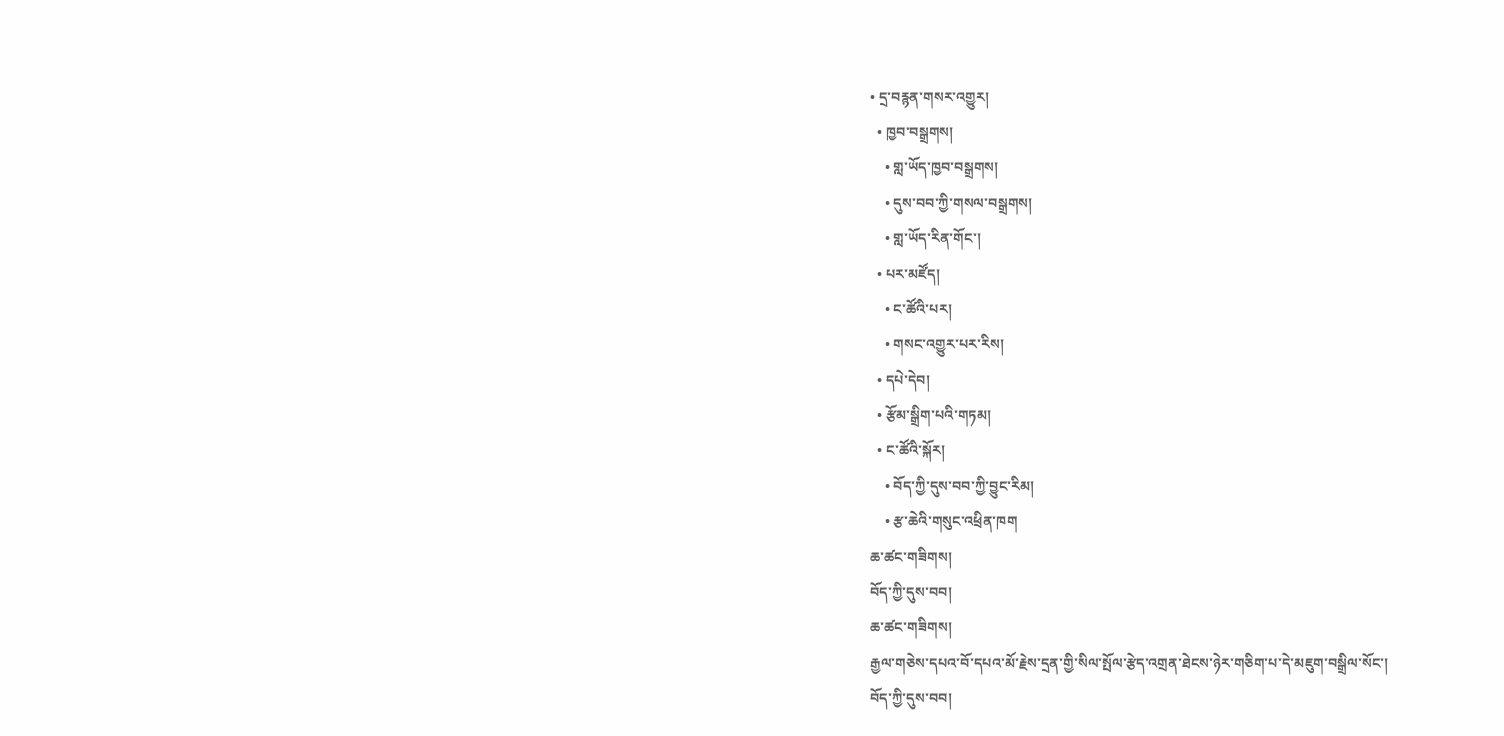• དྲ་བརྙན་གསར་འགྱུར།
  • ཁྱབ་བསྒྲགས།
    • གླ་ཡོད་ཁྱབ་བསྒྲགས།
    • དུས་བབ་ཀྱི་གསལ་བསྒྲགས།
    • གླ་ཡོད་རིན་གོང་།
  • པར་མཛོད།
    • ང་ཚོའི་པར།
    • གསང་འགྱུར་པར་རིས།
  • དཔེ་དེབ།
  • རྩོམ་སྒྲིག་པའི་གཏམ།
  • ང་ཚོའི་སྐོར།
    • བོད་ཀྱི་དུས་བབ་ཀྱི་བྱུང་རིམ།
    • རྩ་ཆེའི་གསུང་འཕྲིན་ཁག
ཆ་ཚང་གཟིགས།
བོད་ཀྱི་དུས་བབ།
ཆ་ཚང་གཟིགས།
རྒྱལ་གཅེས་དཔའ་བོ་དཔའ་མོ་རྗེས་དྲན་གྱི་སིལ་སྤོལ་རྩེད་འགྲན་ཐེངས་ཉེར་གཅིག་པ་དེ་མཇུག་བསྒྲིལ་སོང་།
བོད་ཀྱི་དུས་བབ།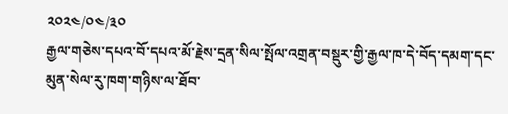༢༠༢༤/༠༤/༣༠
རྒྱལ་གཅེས་དཔའ་བོ་དཔའ་མོ་རྗེས་དྲན་སིལ་སྤོལ་འགྲན་བསྡུར་གྱི་རྒྱལ་ཁ་དེ་བོད་དམག་དང་མུན་སེལ་རུ་ཁག་གཉིས་ལ་ཐོབ་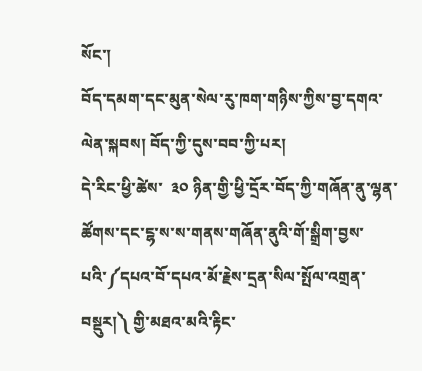སོང་།
བོད་དམག་དང་མུན་སེལ་རུ་ཁག་གཉིས་ཀྱིས་བྱ་དགའ་ལེན་སྐབས། བོད་ཀྱི་དུས་བབ་ཀྱི་པར།
དེ་རིང་ཕྱི་ཚེས་  ༣༠ ཉིན་གྱི་ཕྱི་དྲོར་བོད་ཀྱི་གཞོན་ནུ་ལྷན་ཚོགས་དང་ངྷ་ས་ས་གནས་གཞོན་ནུའི་གོ་སྒྲིག་བྱས་པའི་༼དཔའ་བོ་དཔའ་མོ་རྗེས་དྲན་སིལ་སྤོལ་འགྲན་བསྡུར།༽ གྱི་མཐའ་མའི་རྟིང་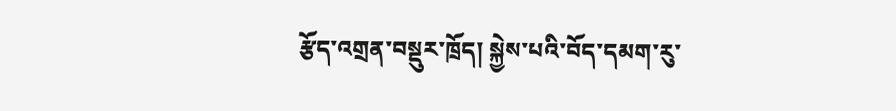རྩོད་འགྲན་བསྡུར་ཁྲོད། སྐྱེས་པའི་བོད་དམག་རུ་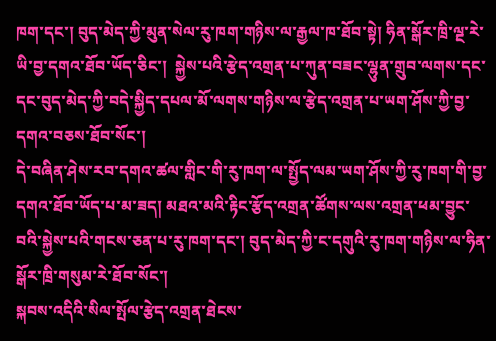ཁག་དང་། བུད་མེད་ཀྱི་མུན་སེལ་རུ་ཁག་གཉིས་ལ་རྒྱལ་ཁ་ཐོབ་སྟེ། ཧིན་སྒོར་ཁྲི་ལྔ་རེ་ཡི་བྱ་དགའ་ཐོབ་ཡོད་ཅིང་།  སྐྱེས་པའི་རྩེད་འགྲན་པ་ཀུན་བཟང་ལྷུན་གྲུབ་ལགས་དང་དང་བུད་མེད་ཀྱི་བདེ་སྐྱིད་དཔལ་མོ་ལགས་གཉིས་ལ་རྩེད་འགྲན་པ་ཡག་ཤོས་ཀྱི་བྱ་དགའ་བཅས་ཐོབ་སོང་།
དེ་བཞིན་ཤེས་རབ་དགའ་ཚལ་གླིང་གི་རུ་ཁག་ལ་སྤྱོད་ལམ་ཡག་ཤོས་ཀྱི་རུ་ཁག་གི་བྱ་དགའ་ཐོབ་ཡོད་པ་མ་ཟད། མཐའ་མའི་རྟིང་རྩོད་འགྲན་ཚོགས་ལས་འགྲན་ཕམ་བྱུང་བའི་སྐྱེས་པའི་གངས་ཅན་པ་རུ་ཁག་དང་། བུད་མེད་ཀྱི་ང་དགུའི་རུ་ཁག་གཉིས་ལ་ཧིན་སྒོར་ཁྲི་གསུམ་རེ་ཐོབ་སོང་།
སྐབས་འདིའི་སིལ་སྤོལ་རྩེད་འགྲན་ཐེངས་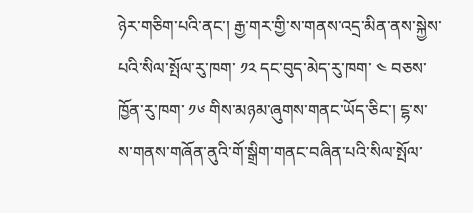ཉེར་གཅིག་པའི་ནང་། རྒྱ་གར་གྱི་ས་གནས་འདྲ་མིན་ནས་སྐྱེས་པའི་སིལ་སྤོལ་རུ་ཁག་ ༡༢ དང་བུད་མེད་རུ་ཁག་ ༤ བཅས་ཁྱོན་རུ་ཁག་ ༡༦ གིས་མཉམ་ཞུགས་གནང་ཡོད་ཅིང་། ངྷ་ས་ས་གནས་གཞོན་ནུའི་གོ་སྒྲིག་གནང་བཞིན་པའི་སིལ་སྤོལ་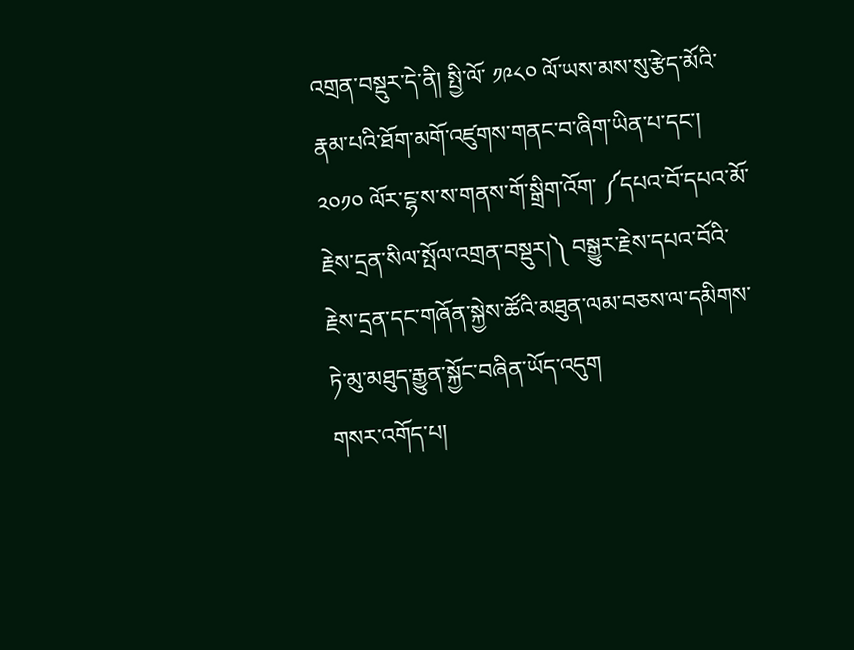འགྲན་བསྡུར་དེ་ནི། སྤྱི་ལོ་ ༡༩༨༠ ལོ་ཡས་མས་སུ་རྩེད་མོའི་རྣམ་པའི་ཐོག་མགོ་འཛུགས་གནང་བ་ཞིག་ཡིན་པ་དང་། ༢༠༡༠ ལོར་ངྷ་ས་ས་གནས་གོ་སྒྲིག་འོག་ ༼དཔའ་བོ་དཔའ་མོ་རྗེས་དྲན་སིལ་སྤོལ་འགྲན་བསྡུར།༽ བསྒྱུར་རྗེས་དཔའ་བོའི་རྗེས་དྲན་དང་གཞོན་སྐྱེས་ཚོའི་མཐུན་ལམ་བཅས་ལ་དམིགས་ཏེ་མུ་མཐུད་རྒྱུན་སྐྱོང་བཞིན་ཡོད་འདུག
གསར་འགོད་པ།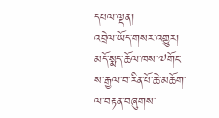དཔལ་ལྡན།
འབྲེལ་ཡོད་གསར་འགྱུར།
མདོ་སྨད་ཆོལ་ཁས་༧གོང་ས་རྒྱལ་བ་རིན་པོ་ཆེ་མཆོག་ལ་བརྟན་བཞུགས་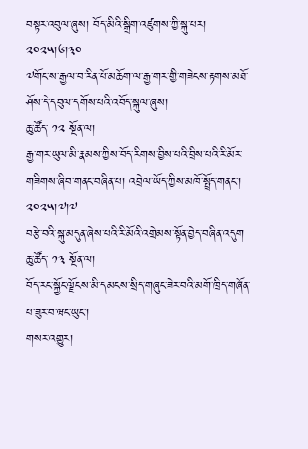བསྟར་འབུལ་ཞུས། བོད་མིའི་སྒྲིག་འཛུགས་ཀྱི་སྐུ་པར། ༢༠༢༥།༦།༣༠
༧གོང་ས་རྒྱལ་བ་རིན་པོ་མཆོག་ལ་རྒྱ་གར་གྱི་གཟེངས་རྟགས་མཐོ་ཤོས་དེ་དབུལ་དགོས་པའི་འབོད་སྐུལ་ཞུས།
ཆུ་ཚོད་ ༡༢ སྔོན་ལ།
རྒྱ་གར་ཡུལ་མི་རྣམས་ཀྱིས་བོད་རིགས་བྱིས་པའི་བྲིས་པའི་རི་མོར་གཟིགས་ཞིབ་གནང་བཞིན་པ། འབྲེལ་ཡོད་ཀྱིས་མཁོ་སྤྲོད་གནང་། ༢༠༢༥།༧།༧
བརྩེ་བའི་སྐུ་མདུན་ཞེས་པའི་རི་མོའི་འགྲེམས་སྟོན་བྱེད་བཞིན་འདུག
ཆུ་ཚོད་ ༡༣ སྔོན་ལ།
བོད་རང་སྐྱོང་ལྗོངས་མི་དམངས་སྲིད་གཞུང་ཟེར་བའི་མགོ་ཁྲིད་གཞོན་པ་ཟུར་བ་ཝང་ཡུང་།
གསར་འགྱུར།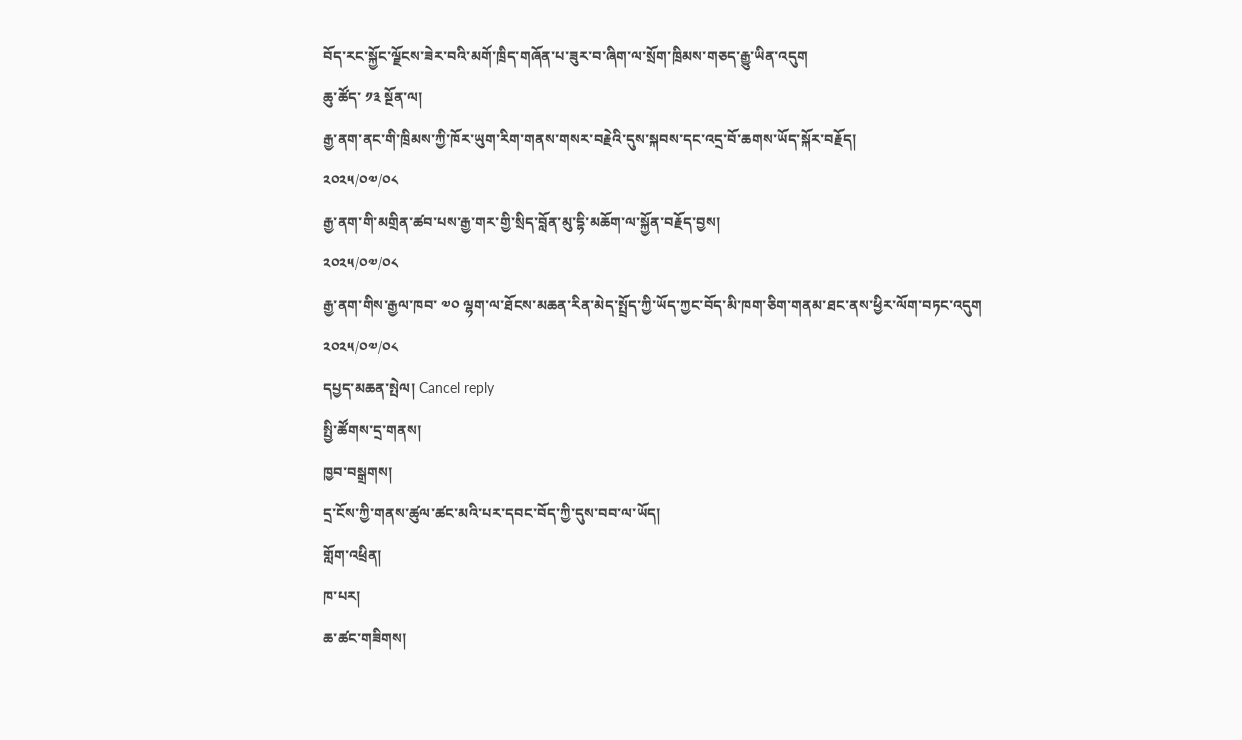བོད་རང་སྐྱོང་ལྗོངས་ཟེར་བའི་མགོ་ཁྲིད་གཞོན་པ་ཟུར་བ་ཞིག་ལ་སྲོག་ཁྲིམས་གཅད་རྒྱུ་ཡིན་འདུག
ཆུ་ཚོད་ ༡༣ སྔོན་ལ།
རྒྱ་ནག་ནང་གི་ཁྲིམས་ཀྱི་ཁོར་ཡུག་རིག་གནས་གསར་བརྗེའི་དུས་སྐབས་དང་འདྲ་བོ་ཆགས་ཡོད་སྐོར་བརྗོད།
༢༠༢༥/༠༧/༠༨
རྒྱ་ནག་གི་མགྲིན་ཚབ་པས་རྒྱ་གར་གྱི་སྲིད་བློན་མུ་དྷི་མཆོག་ལ་སྐྱོན་བརྗོད་བྱས།
༢༠༢༥/༠༧/༠༨
རྒྱ་ནག་གིས་རྒྱལ་ཁབ་ ༧༠ ལྷག་ལ་ཐོངས་མཆན་རིན་མེད་སྤྲོད་ཀྱི་ཡོད་ཀྱང་བོད་མི་ཁག་ཅིག་གནམ་ཐང་ནས་ཕྱིར་ལོག་བཏང་འདུག
༢༠༢༥/༠༧/༠༨
དཔྱད་མཆན་སྤེལ། Cancel reply
སྤྱི་ཚོགས་དྲ་གནས།
ཁྱབ་བསྒྲགས།
དྲ་ངོས་ཀྱི་གནས་ཚུལ་ཚང་མའི་པར་དབང་བོད་ཀྱི་དུས་བབ་ལ་ཡོད།
གློག་འཕྲིན།
ཁ་པར།
ཆ་ཚང་གཟིགས།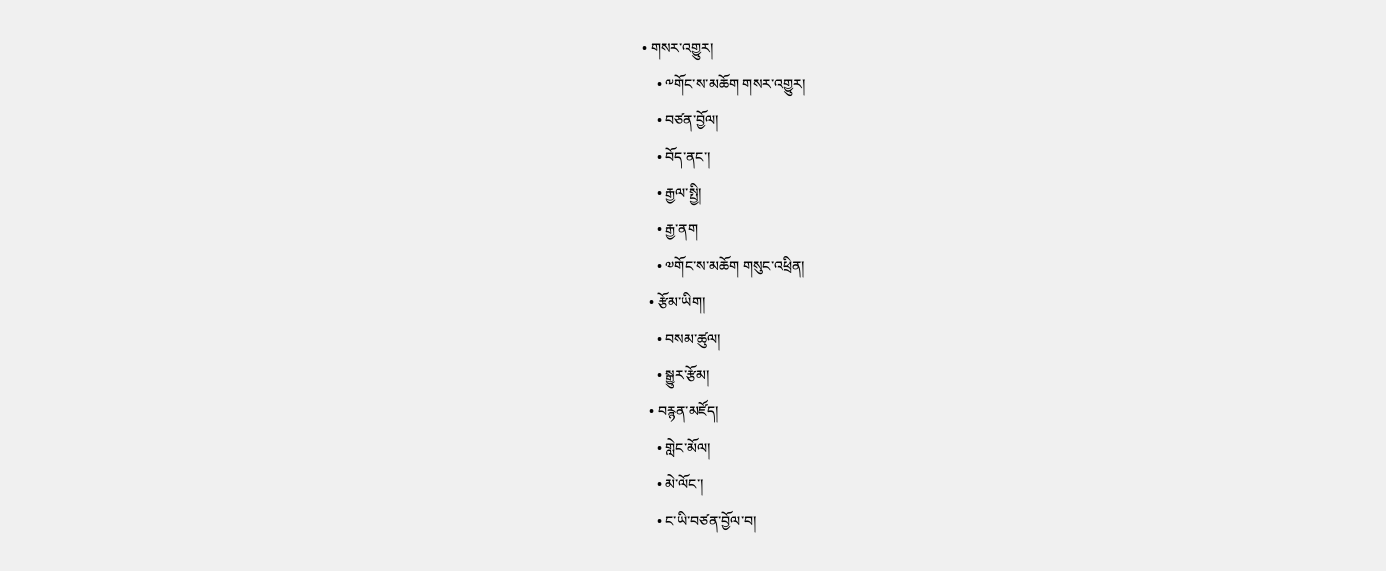• གསར་འགྱུར།
    • ༸གོང་ས་མཆོག གསར་འགྱུར།
    • བཙན་བྱོལ།
    • བོད་ནང་།
    • རྒྱལ་སྤྱི།
    • རྒྱ་ནག
    • ༧གོང་ས་མཆོག གསུང་འཕྲིན།
  • རྩོམ་ཡིག།
    • བསམ་ཚུལ།
    • སྒྱུར་རྩོམ།
  • བརྙན་མཛོད།
    • གླེང་མོལ།
    • མེ་ལོང་།
    • ང་ཡི་བཙན་བྱོལ་བ།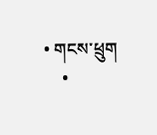• གངས་ཕྲུག
    •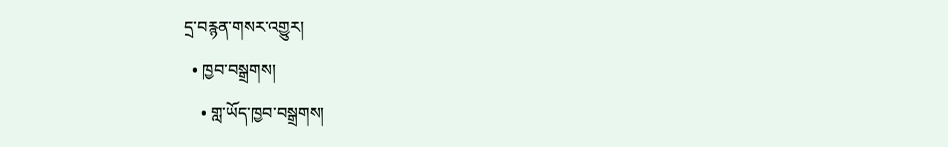དྲ་བརྙན་གསར་འགྱུར།
  • ཁྱབ་བསྒྲགས།
    • གླ་ཡོད་ཁྱབ་བསྒྲགས།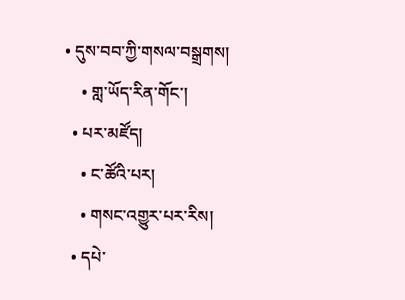• དུས་བབ་ཀྱི་གསལ་བསྒྲགས།
    • གླ་ཡོད་རིན་གོང་།
  • པར་མཛོད།
    • ང་ཚོའི་པར།
    • གསང་འགྱུར་པར་རིས།
  • དཔེ་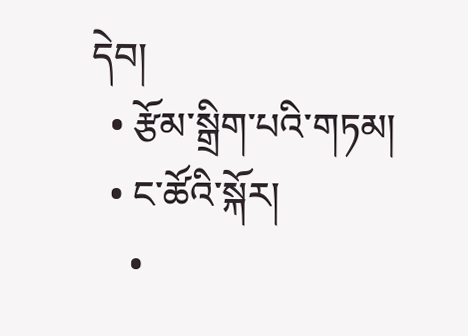དེབ།
  • རྩོམ་སྒྲིག་པའི་གཏམ།
  • ང་ཚོའི་སྐོར།
    •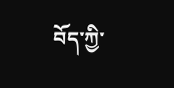བོད་ཀྱི་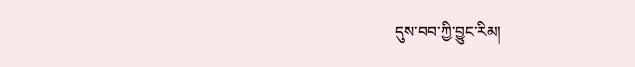དུས་བབ་ཀྱི་བྱུང་རིམ།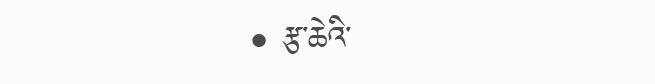• རྩ་ཆེའི་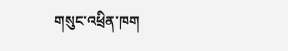གསུང་འཕྲིན་ཁག